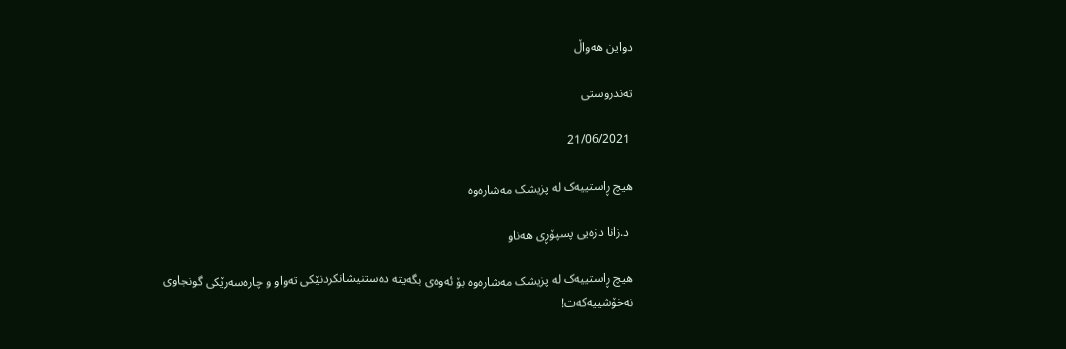دواین هەواڵ

تەندروستی‌

 21/06/2021

ھیچ ڕاستییەک لە پزیشک مەشارەوە

 د.زانا دزەیی پسپۆڕی ھەناو

ھیچ ڕاستییەک لە پزیشک مەشارەوە بۆ ئەوەی بگەیتە دەستنیشانکردنێکی تەواو و چارەسەرێکی گونجاوی نەخۆشییەکەت!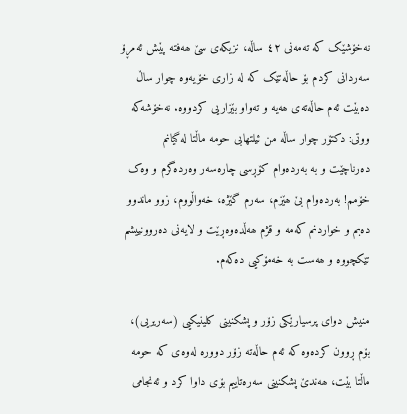نەخۆشێک کە تەمەنی ٤٢ ساڵە، نزیکەی سێ ھەفتە پێش ئەمڕۆ سەردانی کردم بۆ حاڵەتێک کە لە زاری خۆیەوە چوار ساڵ دەبێت ئەم حاڵەتەی ھەیە و تەواو بێزاریی کردووە. نەخۆشەکە ووتی: دکتۆر چوار ساڵە من ئیلتھابی حومە ماڵتا لە گیانم دەرناچێت و بە بەردەوام کۆڕسی چارەسەر وەردەگرم و وەک خۆمم! بەردەوام بێ ھێزم، سەرم گێژە، خەواڵووم، زوو ماندوو دەبم و خواردنم کەمە و قژم ھەڵدەوەڕێت و لایەنی دەروونییشم تێکچووە و ھەست بە خەمۆکیی دەکەم.

منیش دوای پرسیارێکی زۆر و پشکنینی کلینیکیی (سەریریی)، بۆم ڕوون کردەوە کە ئەم حاڵەتە زۆر دوورە لەوەی کە حومە ماڵتا بێت، ھەندێ پشکنینی سەرەتاییم بۆی داوا کرد و ئەنجامی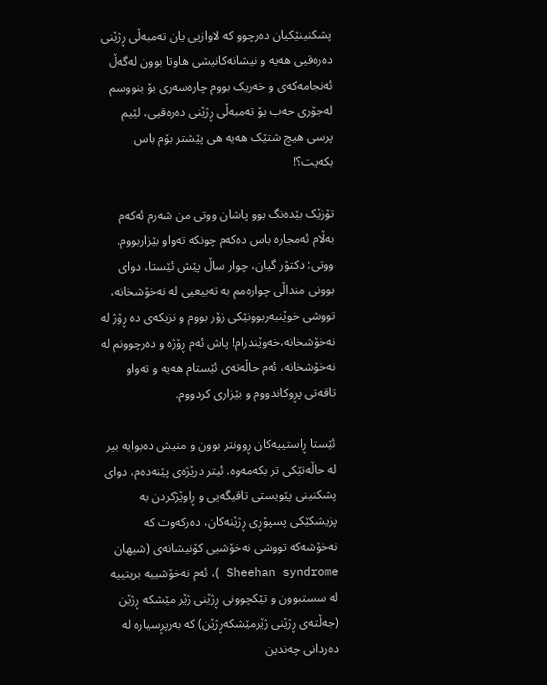پشکنینێکیان دەرچوو کە لاوازیی یان تەمبەڵی ڕژێنی دەرەقیی ھەیە و نیشانەکانیشی ھاوتا بوون لەگەڵ ئەنجامەکەی و خەریک بووم چارەسەری بۆ بنووسم لەجۆری حەب بۆ تەمبەڵی ڕژێنی دەرەقیی، لێیم پرسی ھیچ شتێک ھەیە ھی پێشتر بۆم باس بکەیت؟!

تۆزێک بێدەنگ بوو پاشان ووتی من شەرم ئەکەم بەڵام ئەمجارە باس دەکەم چونکە تەواو بێزاربووم. ووتی: دکتۆر گیان، چوار ساڵ پێش ئێستا، دوای بوونی منداڵی چوارەمم بە تەبیعیی لە نەخۆشخانە، تووشی خوێنبەربوونێکی زۆر بووم و نزیکەی دە ڕۆژ لە نەخۆشخانە،خەوێندرام! پاش ئەم ڕۆژە و دەرچوونم لە نەخۆشخانە، ئەم حاڵەتەی ئێستام ھەیە و تەواو تاقەتی پڕوکاندووم و بێزاری کردووم.

ئێستا ڕاستییەکان ڕوونتر بوون و منیش دەبوایە بیر لە حاڵەتێکی تر بکەمەوە. ئیتر درێژەی پێنەدەم، دوای پشکنینی پێویستی تاقیگەیی و ڕاوێژکردن بە پزیشکێکی پسپۆڕی ڕژێنەکان، دەرکەوت کە نەخۆشەکە تووشی نەخۆشیی کۆنیشانەی (شیھان Sheehan syndrome )، ئەم نەخۆشییە بریتییە لە سستبوون و تێکچوونی ڕژێنی ژێر مێشکە ڕژێن (جەڵتەی ڕژێنی ژێرمێشکەڕژێن) کە بەرپڕسیارە لە دەردانی چەندین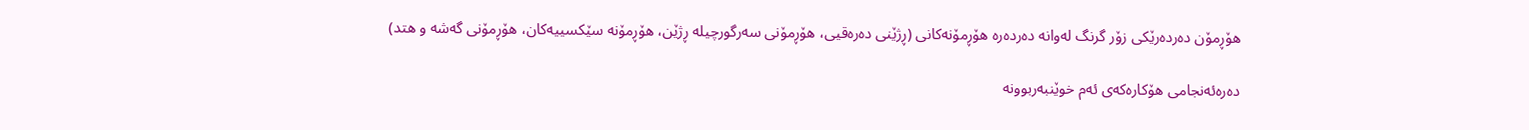ھۆڕمۆن دەردەرێکی زۆر گرنگ لەوانە دەردەرە ھۆڕمۆنەکانی (ڕژێنی دەرەقیی، ھۆڕمۆنی سەرگورچیلە ڕژێن، ھۆڕمۆنە سێکسییەکان، ھۆڕمۆنی گەشە و ھتد)

دەرەئەنجامی ھۆکارەکەی ئەم خوێنبەربوونە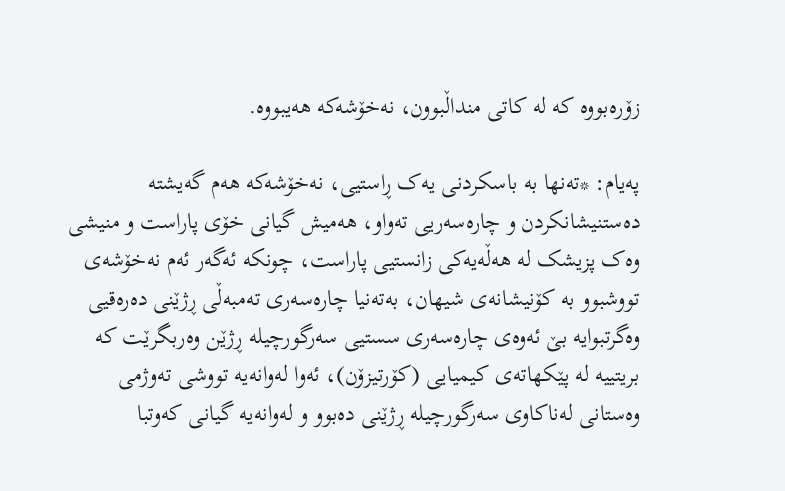زۆرەبووە کە لە کاتی منداڵبوون، نەخۆشەکە ھەیبووە.

پەیام: *تەنھا بە باسکردنی یەک ڕاستیی، نەخۆشەکە ھەم گەیشتە دەستنیشانکردن و چارەسەریی تەواو، ھەمیش گیانی خۆی پاراست و منیشی وەک پزیشک لە ھەڵەیەکی زانستیی پاراست، چونکە ئەگەر ئەم نەخۆشەی تووشبوو بە کۆنیشانەی شیھان، بەتەنیا چارەسەری تەمبەڵی ڕژێنی دەرەقیی وەگرتبوایە بێ ئەوەی چارەسەری سستیی سەرگورچیلە ڕژێن وەربگرێت کە بریتییە لە پێکھاتەی کیمیایی (کۆرتیزۆن)، ئەوا لەوانەیە تووشی تەوژمی وەستانی لەناکاوی سەرگورچیلە ڕژێنی دەبوو و لەوانەیە گیانی کەوتبا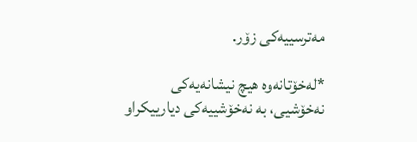مەترسییەکی زۆر.

*لەخۆتانەوە ھیچ نیشانەیەکی نەخۆشیی، بە نەخۆشییەکی دیارییکراو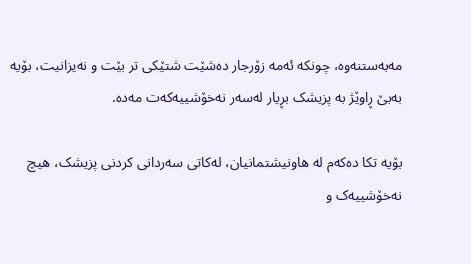مەبەستنەوە، چونکە ئەمە زۆرجار دەشێت شتێکی تر بێت و نەیزانیت، بۆیە بەبێ ڕاوێژ بە پزیشک بڕیار لەسەر نەخۆشییەکەت مەدە.

بۆیە تکا دەکەم لە ھاونیشتمانیان، لەکاتی سەردانی کردنی پزیشک، ھیچ نەخۆشییەک و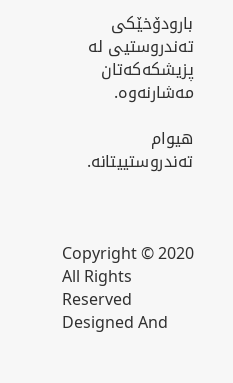بارودۆخێکی تەندروستیی لە پزیشکەکەتان مەشارنەوە.

ھیوام تەندروستییتانە.



Copyright © 2020 All Rights Reserved Designed And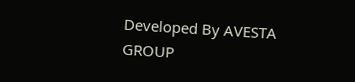Developed By AVESTA GROUP